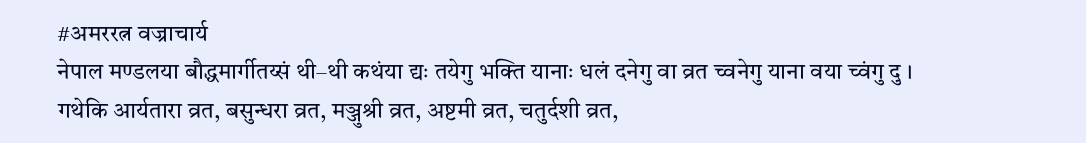#अमररत्न वज्राचार्य
नेपाल मण्डलया बौद्धमार्गीतय्सं थी–थी कथंया द्यः तयेगु भक्ति यानाः धलं दनेगु वा व्रत च्वनेगु याना वया च्वंगु दु । गथेकि आर्यतारा व्रत, बसुन्धरा व्रत, मञ्जुश्री व्रत, अष्टमी व्रत, चतुर्दशी व्रत,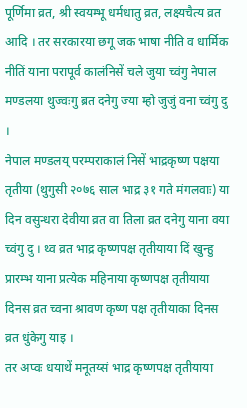पूर्णिमा व्रत, श्री स्वयम्भू धर्मधातु व्रत, लक्ष्यचैत्य व्रत आदि । तर सरकारया छगू जक भाषा नीति व धार्मिक नीतिं याना परापूर्व कालंनिसें चले जुया च्वंगु नेपाल मण्डलया थुज्वःगु ब्रत दनेगु ज्या म्हो जुजुं वना च्वंगु दु ।
नेपाल मण्डलय् परम्पराकालं निसें भाद्रकृष्ण पक्षया तृतीया (थुगुसी २०७६ साल भाद्र ३१ गते मंगलवाः) या दिन वसुन्धरा देवीया व्रत वा तिला व्रत दनेगु याना वया च्वंगु दु । थ्व व्रत भाद्र कृष्णपक्ष तृतीयाया दिं खुन्हु प्रारम्भ याना प्रत्येक महिनाया कृष्णपक्ष तृतीयाया दिनस व्रत च्वना श्रावण कृष्ण पक्ष तृतीयाका दिनस व्रत धुंकेगु याइ ।
तर अप्वः धयाथें मनूतय्सं भाद्र कृष्णपक्ष तृतीयाया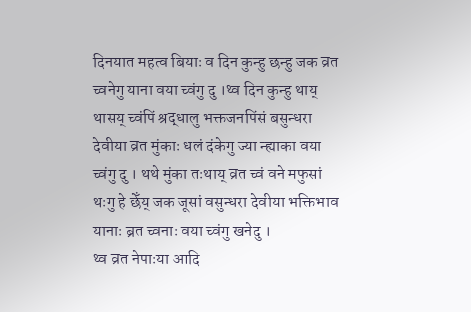दिनयात महत्व बियाः व दिन कुन्हु छन्हु जक व्रत च्वनेगु याना वया च्वंगु दु ।थ्व दिन कुन्हु थाय् थासय् च्वंपिं श्रद्धालु भक्तजनपिंसं बसुन्धरा देवीया व्रत मुंकाः धलं दंकेगु ज्या न्ह्याका वया च्वंगु दु । थथे मुंका तःथाय् व्रत च्वं वने मफुसां थःगु हे छेँय् जक जूसां वसुन्धरा देवीया भक्तिभाव यानाः ब्रत च्वनाः वया च्वंगु खनेदु ।
थ्व व्रत नेपाःया आदि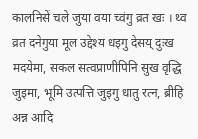कालनिसें चले जुया वया च्वंगु व्रत खः । थ्व व्रत दनेगुया मूल उद्देश्य धइगु देसय् दुःख मदयेमा, सकल सत्वप्राणीपिनि सुख वृद्धि जुइमा, भूमि उत्पत्ति जुइगु धातु रत्न, ब्रीहि अन्न आदि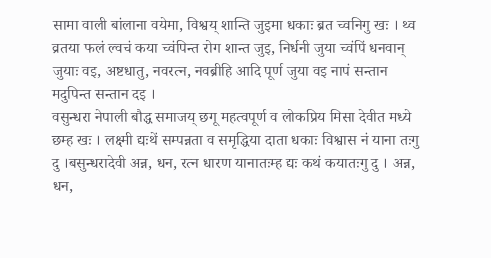सामा वाली बांलाना वयेमा, विश्वय् शान्ति जुइमा धकाः ब्रत च्वनिगु खः । थ्व व्रतया फलं ल्वचं कया च्वंपिन्त रोग शान्त जुइ, निर्धनी जुया च्वंपिं धनवान् जुयाः वइ, अष्टधातु, नवरत्न, नवब्रीहि आदि पूर्ण जुया वइ नापं सन्तान मदुपिन्त सन्तान दइ ।
वसुन्धरा नेपाली बौद्ध समाजय् छगू महत्वपूर्ण व लोकप्रिय मिसा देवीत मध्ये छम्ह खः । लक्ष्मी द्यःथें सम्पन्नता व समृद्धिया दाता धकाः विश्वास नं याना तःगु दु ।बसुन्धरादेवी अन्न, धन, रत्न धारण यानातःम्ह द्यः कथं कयातःगु दु । अन्न, धन,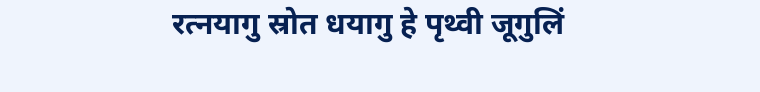रत्नयागु स्रोत धयागु हे पृथ्वी जूगुलिं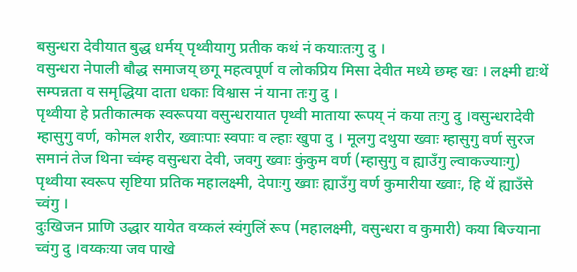बसुन्धरा देवीयात बुद्ध धर्मय् पृथ्वीयागु प्रतीक कथं नं कयाःतःगु दु ।
वसुन्धरा नेपाली बौद्ध समाजय् छगू महत्वपूर्ण व लोकप्रिय मिसा देवीत मध्ये छम्ह खः । लक्ष्मी द्यःथें सम्पन्नता व समृद्धिया दाता धकाः विश्वास नं याना तःगु दु ।
पृथ्वीया हे प्रतीकात्मक स्वरूपया वसुन्धरायात पृथ्वी माताया रूपय् नं कया तःगु दु ।वसुन्धरादेवी म्हासुगु वर्ण, कोमल शरीर, ख्वाःपाः स्वपाः व ल्हाः खुपा दु । मूलगु दथुया ख्वाः म्हासुगु वर्ण सुरज समानं तेज थिना च्वंम्ह वसुन्धरा देवी, जवगु ख्वाः कुंकुम वर्ण (म्हासुगु व ह्याउँगु ल्वाकज्याःगु) पृथ्वीया स्वरूप सृष्टिया प्रतिक महालक्ष्मी, देपाःगु ख्वाः ह्याउँगु वर्ण कुमारीया ख्वाः, हि थें ह्याउँसे च्वंगु ।
दुःखिजन प्राणि उद्धार यायेत वय्कलं स्वंगुलिं रूप (महालक्ष्मी, वसुन्धरा व कुमारी) कया बिज्याना च्वंगु दु ।वय्कःया जव पाखे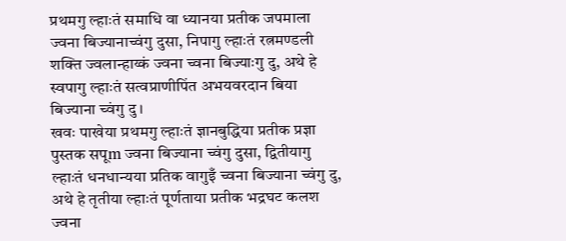प्रथमगु ल्हाःतं समाधि वा ध्यानया प्रतीक जपमाला ज्वना बिज्यानाच्वंगु दुसा, निपागु ल्हाःतं रत्नमण्डली शक्ति ज्वलान्हाय्कं ज्वना च्वना बिज्याःगु दु, अथे हे स्वपागु ल्हाःतं सत्वप्राणीपिंत अभयवरदान बिया बिज्याना च्वंगु दु ।
खवः पाखेया प्रथमगु ल्हाःतं ज्ञानबुद्धिया प्रतीक प्रज्ञा पुस्तक सपूm ज्वना बिज्याना च्वंगु दुसा, द्वितीयागु ल्हाःतं धनधान्यया प्रतिक वागुइँ च्वना बिज्याना च्वंगु दु, अथे हे तृतीया ल्हाःतं पूर्णताया प्रतीक भद्रघट कलश ज्वना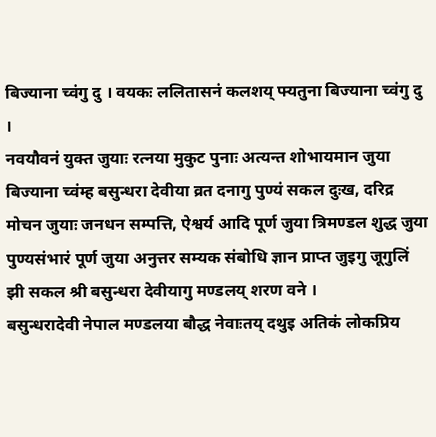बिज्याना च्वंगु दु । वयकः ललितासनं कलशय् फ्यतुना बिज्याना च्वंगु दु ।
नवयौवनं युक्त जुयाः रत्नया मुकुट पुनाः अत्यन्त शोभायमान जुया बिज्याना च्वंम्ह बसुन्धरा देवीया व्रत दनागु पुण्यं सकल दुःख, दरिद्र मोचन जुयाः जनधन सम्पत्ति, ऐश्वर्य आदि पूर्ण जुया त्रिमण्डल शुद्ध जुया पुण्यसंभारं पूर्ण जुया अनुत्तर सम्यक संबोधि ज्ञान प्राप्त जुइगु जूगुलिं झी सकल श्री बसुन्धरा देवीयागु मण्डलय् शरण वने ।
बसुन्धरादेवी नेपाल मण्डलया बौद्ध नेवाःतय् दथुइ अतिकं लोकप्रिय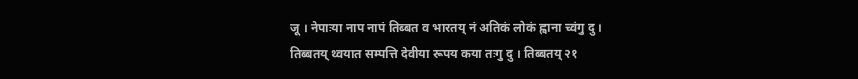जू । नेपाःया नाप नापं तिब्बत व भारतय् नं अतिकं लोकं ह्वाना च्वंगु दु । तिब्बतय् थ्वयात सम्पत्ति देवीया रूपय कया तःगु दु । तिब्बतय् २१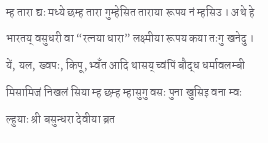म्ह तारा द्यः मध्ये छम्ह तारा गुम्हेसित ताराया रूपय नं म्हसिउ । अथे हे भारतय् वसुधरी वा “रत्नया धारा” लक्ष्मीया रूपय कया तःगु खनेदु ।
यें, यल, ख्वपः, किपू, भ्वँत आदि थासय् च्वंपिं बौद्ध धर्मावलम्बी मिसामिजं निखलं सिया म्ह छम्ह म्हासुगु वसः पुना खुसिइ वना म्वः ल्हुयाः श्री बसुन्धरा देवीया ब्रत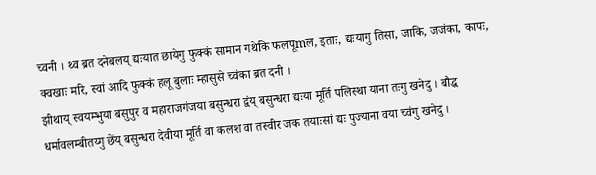च्वनी । थ्व ब्रत दनेबलय् द्यःयात छायेगु फुक्कं सामान गथेकि फलपूmल, इताः, द्यःयागु तिसा, जाकि, जजंका, कापः, क्वखाः मरि, स्वां आदि फुक्कं हलू बुलाः म्हासुसे च्वंका ब्रत दनी ।
झीथाय् स्वयम्भुया बसुपुर व महाराजगंजया बसुन्धरा द्वंय् बसुन्धरा द्यःया मूर्ति पलिस्था याना तःगु खनेदु । बौद्ध धर्मावलम्बीतय्गु छेंय् बसुन्धरा देवीया मूर्ति वा कलश वा तस्वीर जक तयाःसां द्यः पुज्याना वया च्वंगु खनेदु ।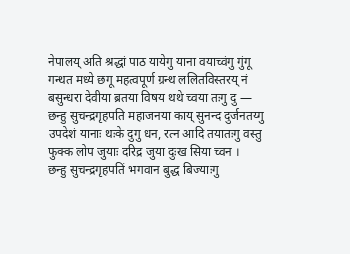नेपालय् अति श्रद्धां पाठ यायेगु याना वयाच्वंगु गुंगू गन्थत मध्ये छगू महत्वपूर्ण ग्रन्थ ललितविस्तरय् नं बसुन्धरा देवीया ब्रतया विषय थथे च्वया तःगु दु — छन्हु सुचन्द्रगृहपति महाजनया काय् सुनन्द दुर्जनतय्गु उपदेशं यानाः थःके दुगु धन, रत्न आदि तयातःगु वस्तु फुक्क लोप जुयाः दरिद्र जुया दुःख सिया च्वन ।
छन्हु सुचन्द्रगृहपतिं भगवान बुद्ध बिज्याःगु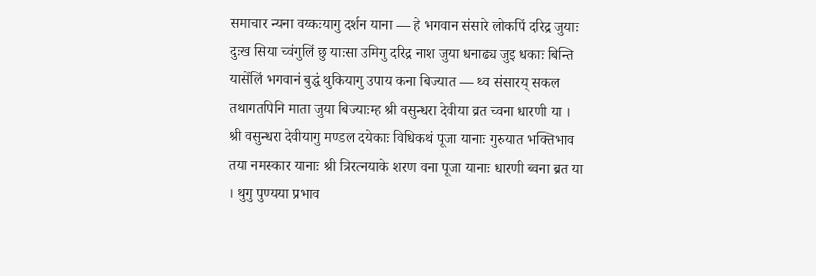समाचार न्यना वय्कःयागु दर्शन याना — हे भगवान संसारे लोकपिं दरिद्र जुयाः दुःख सिया च्वंगुलिं छु याःसा उमिगु दरिद्र नाश जुया धनाढ्य जुइ धकाः बिन्ति यासेंलिं भगवानं बुद्धं थुकियागु उपाय कना बिज्यात — थ्व संसारय् सकल तथागतपिनि माता जुया बिज्याःम्ह श्री वसुन्धरा देवीया व्रत च्वना धारणी या ।
श्री वसुन्धरा देवीयागु मण्डल दयेकाः विधिकथं पूजा यानाः गुरुयात भक्तिभाव तया नमस्कार यानाः श्री त्रिरत्नयाके शरण वना पूजा यानाः धारणी ब्वना ब्रत या । थुगु पुण्यया प्रभाव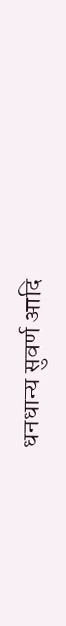धनधान्य सुवर्ण आदि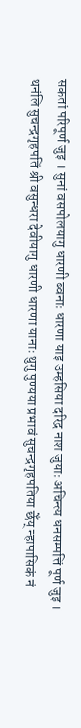सकतां परिपूर्ण जुइ । सुनां वसपोलयागु धारणी ब्वनाः धारणा याइ उम्हसिया दरिद्र नाश जुयाः अचिन्त्य धनसम्पत्तिं पूर्ण जुइ ।
थनंलि सुचन्द्रगृहपतिं श्री वसुन्धरा देवीयागु धारणी धारणा यानाः थुगु पुण्यया प्रभावं सुचन्द्रगृहपतिया छेँय् न्हापासिकं नं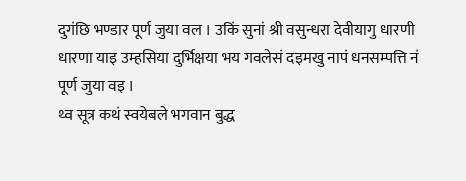दुगंछि भण्डार पूर्ण जुया वल । उकिं सुनां श्री वसुन्धरा देवीयागु धारणी धारणा याइ उम्हसिया दुर्भिक्षया भय गवलेसं दइमखु नापं धनसम्पत्ति नं पूर्ण जुया वइ ।
थ्व सूत्र कथं स्वयेबले भगवान बुद्ध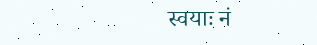स्वयाः नं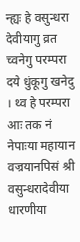न्ह्यः हे वसुन्धरा देवीयागु व्रत च्वनेगु परम्परा दये धुंकूगु खनेदु । थ्व हे परम्परा आः तक नं नेपाःया महायान वज्रयानपिसं श्री वसुन्धरादेवीया धारणीया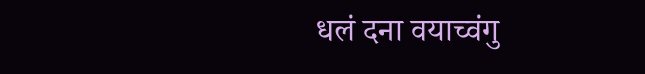धलं दना वयाच्वंगु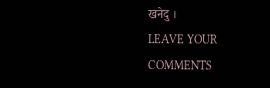खनेदु ।
LEAVE YOUR COMMENTS